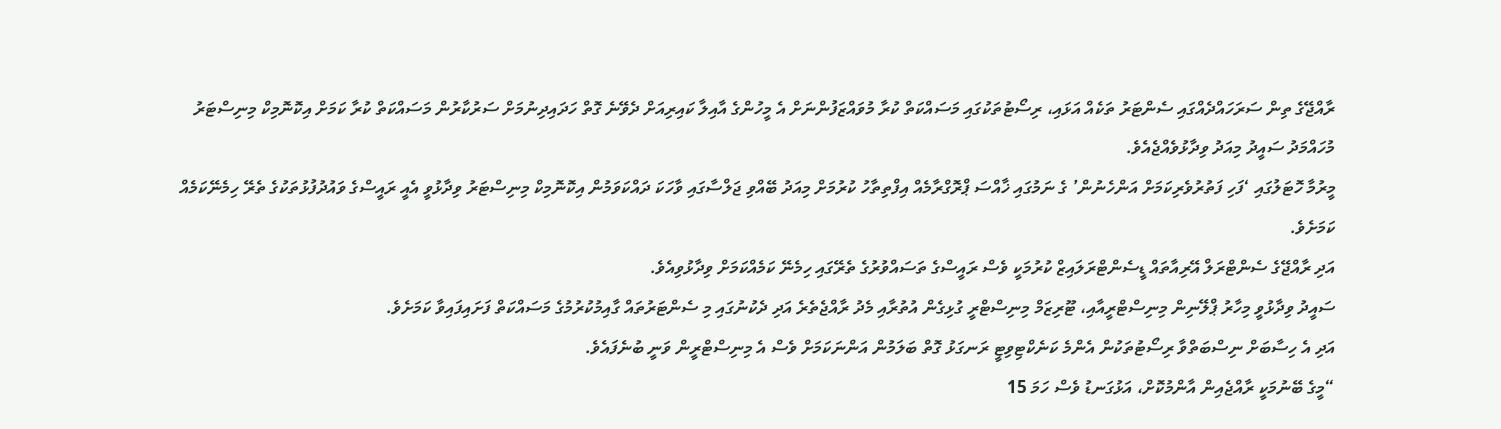ރާއްޖޭގެ ތިން ސަރަހައްދެއްގައި ސެންޓަރު ތަކެއް އަޅައި، ރިސޯޓުތަކުގައި މަސައްކަތް ކުރާ މުވައްޒަފުންނަށް އެ މީހުންގެ އާއިލާ ކައިރިއަށް ދެވޭނެ ގޮތް ހަދައިދިނުމަށް ސަރުކާރުން މަސައްކަތް ކުރާ ކަމަށް އިކޮނޮމިކް މިނިސްޓަރު މުހައްމަދު ސައީދު މިއަދު ވިދާޅުވެއްޖެއެވެ.
މީރުމާ ހޮޓަލުގައި ‘ފަހި ފަތުރުވެރިކަމަށް އަންހެނުން’ ގެ ނަމުގައި ޚާއްސަ ޕްރޮގްރާމެއް އިފްތިތާހު ކުރުމަށް މިއަދު ބޭއްވި ޖަލްސާގައި ވާހަކަ ދައްކަވަމުން އިކޮނޮމިކް މިނިސްޓަރު ވިދާޅުވީ އެއީ ރައީސްގެ ވައުދުފުޅުތަކުގެ ތެރޭ ހިމެނޭކަމެއް ކަމަށެވެ.
އަދި ރާއްޖޭގެ ސެންޓްރަލް އޭރިއާތައް ޑީސެންޓްރަލައިޒް ކުރުމަކީ ވެސް ރައީސްގެ ތަސައްވުރުގެ ތެރޭގައި ހިމެނޭ ކަމެއްކަމަށް ވިދާޅުވިއެވެ.
ސައީދު ވިދާޅުވީ މިހާރު ޕްލޭނިން މިނިސްޓްރީއާއި، ޓޫރިޒަމް މިނިސްޓްރީ ގުޅިގެން އުތުރާއި މެދު ރާއްޖެތެރެ އަދި ދެކުނުގައި މި ސެންޓަރުތައް ގާއިމުކުރުމުގެ މަސައްކަތް ފަށައިފައިވާ ކަމަށެވެ.
އަދި އެ ހިސާބަށް ނިސްބަތްވާ ރިސޯޓުތަކުން އެންމެ ކަނެކްޓިވިޓީ ރަނގަޅު ގޮތް ބަލަމުން އަންނަކަމަށް ވެސް އެ މިނިސްޓްރީން ވަނީ ބުނެފައެވެ.
“މީގެ ބޭނުމަކީ ރާއްޖެއިން އާންމުކޮށް، އަޅުގަނޑު ވެސް ހަމަ 15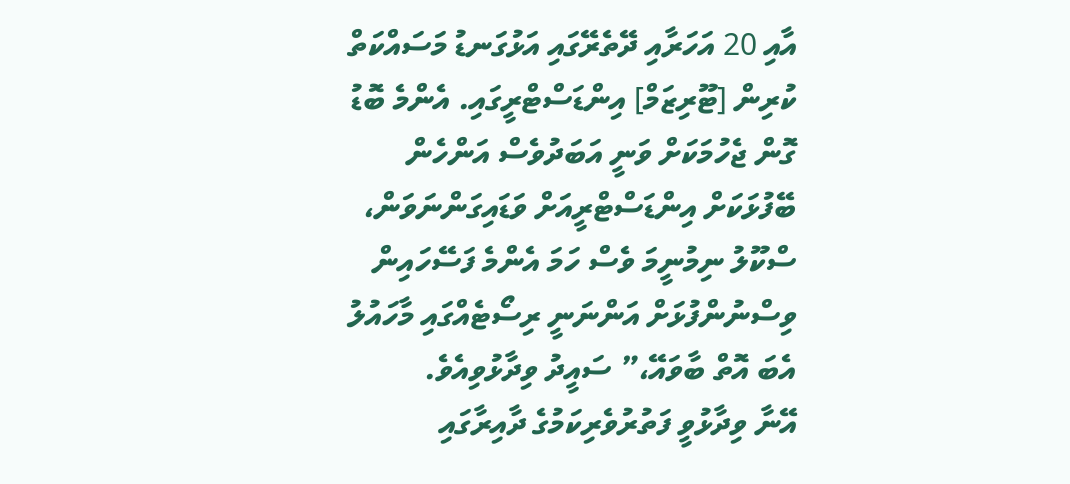އާއި 20 އަހަރާއި ދޭތެރޭގައި އަޅުގަނޑު މަސައްކަތް ކުރިން [ޓޫރިޒަމް] އިންޑަސްޓްރީގައި. އެންމެ ބޮޑު ގޮން ޖެހުމަކަށް ވަނީ އަބަދުވެސް އަންހެން ބޭފުޅަކަށް އިންޑަސްޓްރީއަށް ވަޑައިގަންނަވަން، ސްކޫލު ނިމުނީމަ ވެސް ހަމަ އެންމެ ފަސޭހައިން ވިސްނުންފުޅަށް އަންނަނީ ރިސޯޓެއްގައި މާހައުލު އެބަ އޮތް ބާވައޭ،” ސައީދު ވިދާޅުވިއެވެ.
އޭނާ ވިދާޅުވީ ފަތުރުވެރިކަމުގެ ދާއިރާގައި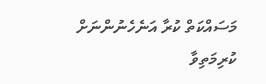މަސައްކަތް ކުރާ އަނެހެނުންނަށް ކުރިމަތިވާ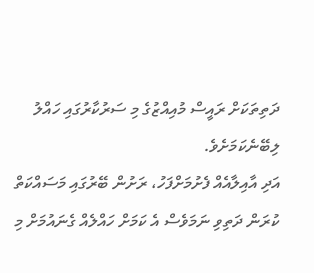ދަތިތަކަށް ރައީސް މުއިއްޒުގެ މި ސަރުކާރުގައި ހައްލު ލިބޭނެކަމަށެވެ.
އަދި އާއިލާއެއް ފެށުމަށްފަހު، ރަށުން ބޭރުގައި މަސައްކަތް ކުރަން ދަތިވި ނަމަވެސް އެ ކަމަށް ހައްލެއް ގެނައުމަށް މި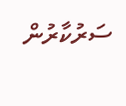ސަރުކާރުން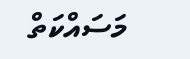މަސައްކަތް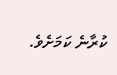ކުރާނެ ކަމަށެވެ.